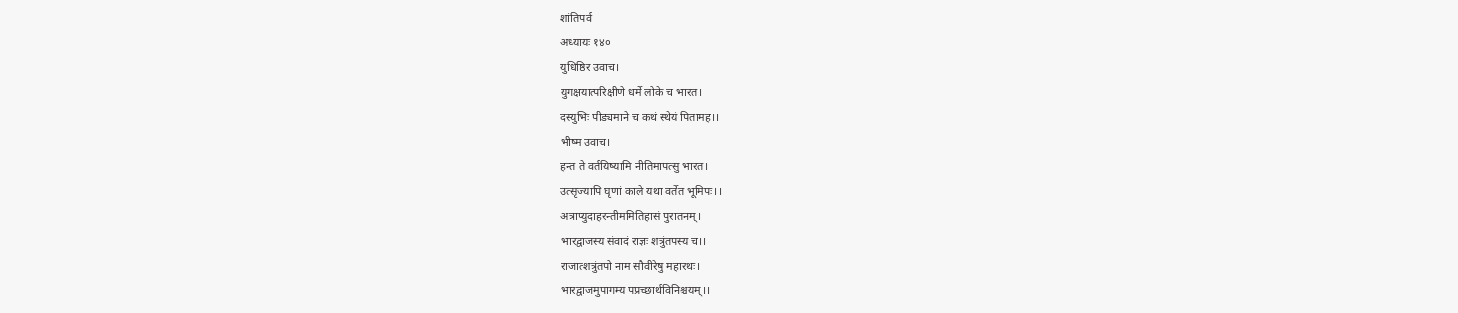शांतिपर्व
अध्यायः १४०
युधिष्ठिर उवाच।
युगक्षयात्परिक्षीणे धर्मे लोके च भारत।
दस्युभिः पीड्यमाने च कथं स्थेयं पितामह।।
भीष्म उवाच।
हन्त ते वर्तयिष्यामि नीतिमापत्सु भारत।
उत्सृज्यापि घृणां काले यथा वर्तेत भूमिपः।।
अत्राप्युदाहरन्तीममितिहासं पुरातनम्।
भारद्वाजस्य संवादं राज्ञः शत्रुंतपस्य च।।
राजात्शत्रुंतपो नाम सौवीरेषु महारथः।
भारद्वाजमुपागम्य पप्रच्छार्थविनिश्चयम्।।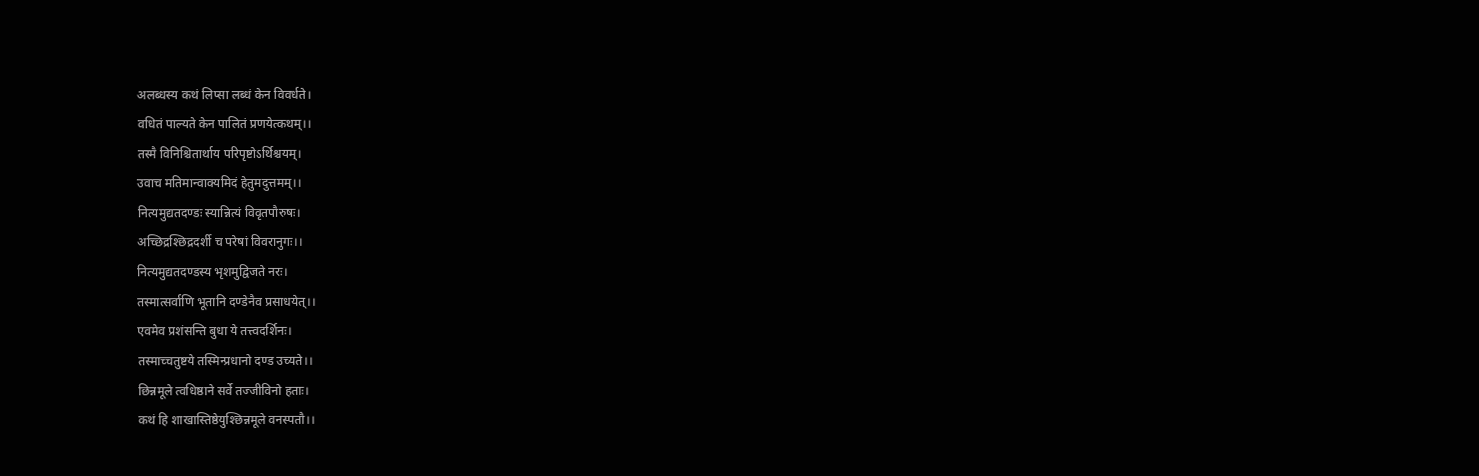अलब्धस्य कथं लिप्सा लब्धं केन विवर्धते।
वधितं पाल्यते केन पालितं प्रणयेत्कथम्।।
तस्मै विनिश्चितार्थाय परिपृष्टोऽर्थिश्चयम्।
उवाच मतिमान्वाक्यमिदं हेतुमदुत्तमम्।।
नित्यमुद्यतदण्डः स्यान्नित्यं विवृतपौरुषः।
अच्छिद्रश्छिद्रदर्शी च परेषां विवरानुगः।।
नित्यमुद्यतदण्डस्य भृशमुद्विजते नरः।
तस्मात्सर्वाणि भूतानि दण्डेनैव प्रसाधयेत्।।
एवमेव प्रशंसन्ति बुधा ये तत्त्वदर्शिनः।
तस्माच्चतुष्टये तस्मिन्प्रधानो दण्ड उच्यते।।
छिन्नमूले त्वधिष्ठाने सर्वे तज्जीविनो हताः।
कथं हि शाखास्तिष्ठेयुश्छिन्नमूले वनस्पतौ।।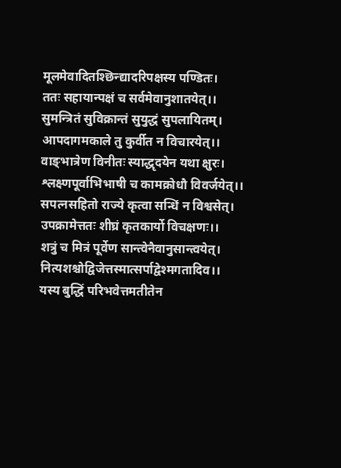मूलमेवादितश्छिन्द्यादरिपक्षस्य पण्डितः।
ततः सहायान्पक्षं च सर्वमेवानुशातयेत्।।
सुमन्त्रितं सुविक्रान्तं सुयुद्धं सुपलायितम्।
आपदागमकाले तु कुर्वीत न विचारयेत्।।
वाङ्भात्रेण विनीतः स्याद्धृदयेन यथा क्षुरः।
श्लक्ष्णपूर्वाभिभाषी च कामक्रोधौ विवर्जयेत्।।
सपत्नसहितो राज्ये कृत्वा सन्धिं न विश्वसेत्।
उपक्रामेत्ततः शीघ्रं कृतकार्यो विचक्षणः।।
शत्रुं च मित्रं पूर्वेण सान्त्वेनैवानुसान्त्वयेत्।
नित्यशश्चोद्विजेत्तस्मात्सर्पाद्वेश्मगतादिव।।
यस्य बुद्धिं परिभवेत्तमतीतेन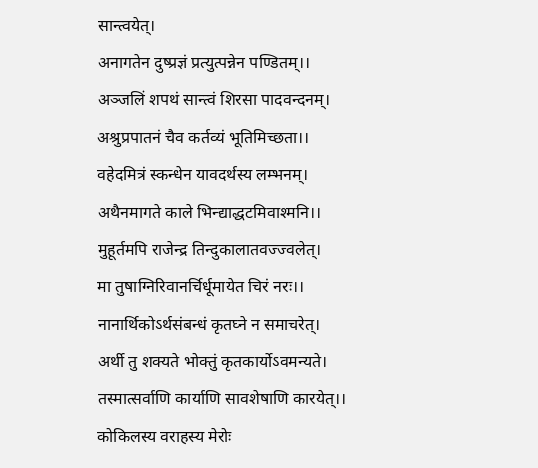सान्त्वयेत्।
अनागतेन दुष्प्रज्ञं प्रत्युत्पन्नेन पण्डितम्।।
अञ्जलिं शपथं सान्त्वं शिरसा पादवन्दनम्।
अश्रुप्रपातनं चैव कर्तव्यं भूतिमिच्छता।।
वहेदमित्रं स्कन्धेन यावदर्थस्य लम्भनम्।
अथैनमागते काले भिन्द्याद्धटमिवाश्मनि।।
मुहूर्तमपि राजेन्द्र तिन्दुकालातवज्ज्वलेत्।
मा तुषाग्निरिवानर्चिर्धूमायेत चिरं नरः।।
नानार्थिकोऽर्थसंबन्धं कृतघ्ने न समाचरेत्।
अर्थी तु शक्यते भोक्तुं कृतकार्योऽवमन्यते।
तस्मात्सर्वाणि कार्याणि सावशेषाणि कारयेत्।।
कोकिलस्य वराहस्य मेरोः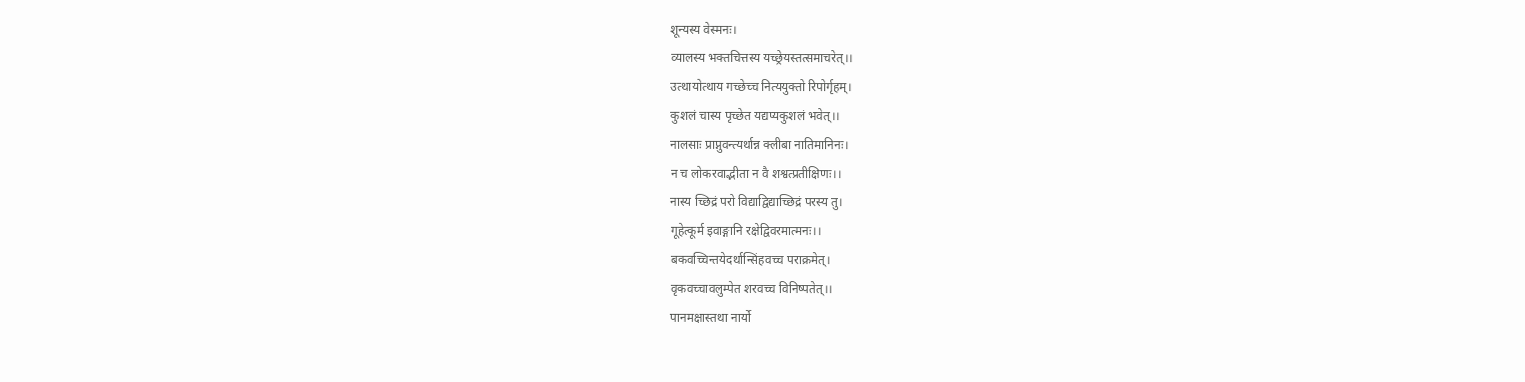शून्यस्य वेस्मनः।
व्यालस्य भक्तचित्तस्य यच्छ्रेयस्तत्समाचरेत्।।
उत्थायोत्थाय गच्छेच्च नित्ययुक्तो रिपोर्गृहम्।
कुशलं चास्य पृच्छेत यद्यप्यकुशलं भवेत्।।
नालसाः प्राप्नुवन्त्यर्थान्न क्लीबा नातिमानिनः।
न च लोकरवाद्भीता न वै शश्वत्प्रतीक्षिणः।।
नास्य च्छिद्रं परो विद्याद्विद्याच्छिद्रं परस्य तु।
गूहेत्कूर्म इवाङ्गानि रक्षेद्विवरमात्मनः।।
बकवच्चिन्तयेदर्थान्सिंहवच्च पराक्रमेत्।
वृकवच्चावलुम्पेत शरवच्च विनिष्पतेत्।।
पानमक्षास्तथा नार्यो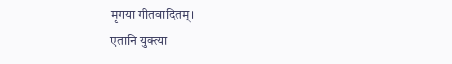मृगया गीतवादितम्।
एतानि युक्त्या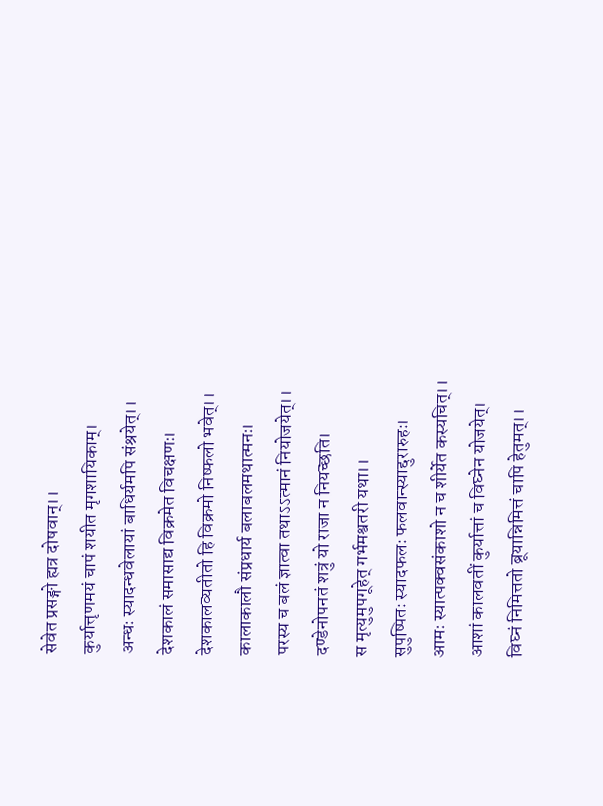सेवेत प्रसङ्गो ह्यत्र दोषवान्।।
कुर्यात्तृणमयं चापं शयीत मृगशायिकाम्।
अन्धः स्यादन्धवेलायां बाधिर्यमपि संश्रयेत्।।
देशकालं समासाद्य विक्रमेत विचक्षणः।
देशकालव्यतीतो हि विक्रमो निष्फलो भवेत्।।
कालाकालौ संप्रधार्य बलाबलमथात्मनः।
परस्य च बलं ज्ञात्वा तथाऽऽत्मानं नियोजयेत्।।
दण्डेनोपनतं शत्रुं यो राजा न नियच्छति।
स मृत्युमुपगूहेत् गर्भमश्वतरी यथा।।
सुपुष्पितः स्यादफलः फलवान्स्याद्दुरारुहः।
आमः स्यात्पक्वसंकाशो न च शीर्येत कस्यचित्।।
आशां कालवतीं कुर्यात्तां च विघ्नेन योजयेत्।
विघ्नं निमित्ततो ब्रूयान्निमित्तं चापि हेतुमत्।।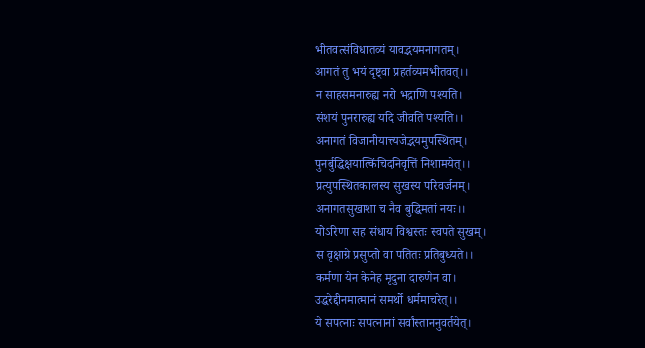भीतवत्संविधातव्यं यावद्भयमनागतम्।
आगतं तु भयं दृष्ट्वा प्रहर्तव्यमभीतवत्।।
न साहसमनारुह्य नरो भद्राणि पश्यति।
संशयं पुनरारुह्य यदि जीवति पश्यति।।
अनागतं विजानीयात्त्यजेद्भयमुपस्थितम्।
पुनर्बुद्धिक्षयात्किंचिदनिवृत्तिं निशामयेत्।।
प्रत्युपस्थितकालस्य सुखस्य परिवर्जनम्।
अनागतसुखाशा च नैव बुद्धिमतां नयः।।
योऽरिणा सह संधाय विश्वस्तः स्वपते सुखम्।
स वृक्षाग्रे प्रसुप्तो वा पतितः प्रतिबुध्यते।।
कर्मणा येन केनेह मृदुना दारुणेन वा।
उद्धरेद्दीनमात्मानं समर्थो धर्ममाचरेत्।।
ये सपत्नाः सपत्नानां सर्वांस्ताननुवर्तयेत्।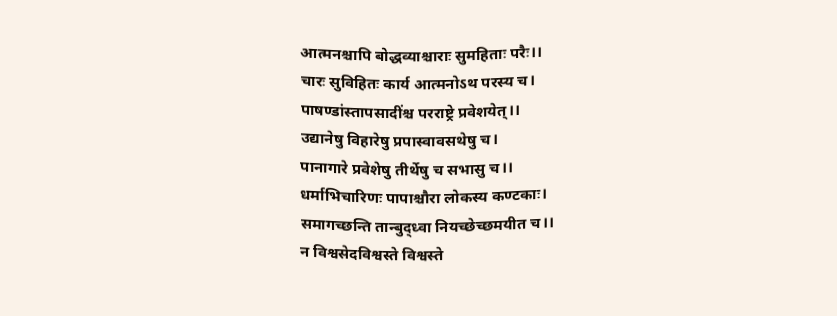आत्मनश्चापि बोद्धव्याश्चाराः सुमहिताः परैः।।
चारः सुविहितः कार्य आत्मनोऽथ परस्य च।
पाषण्डांस्तापसादींश्च परराष्ट्रे प्रवेशयेत्।।
उद्यानेषु विहारेषु प्रपास्वावसथेषु च।
पानागारे प्रवेशेषु तीर्थेषु च सभासु च।।
धर्माभिचारिणः पापाश्चौरा लोकस्य कण्टकाः।
समागच्छन्ति तान्बुद्ध्वा नियच्छेच्छमयीत च।।
न विश्वसेदविश्वस्ते विश्वस्ते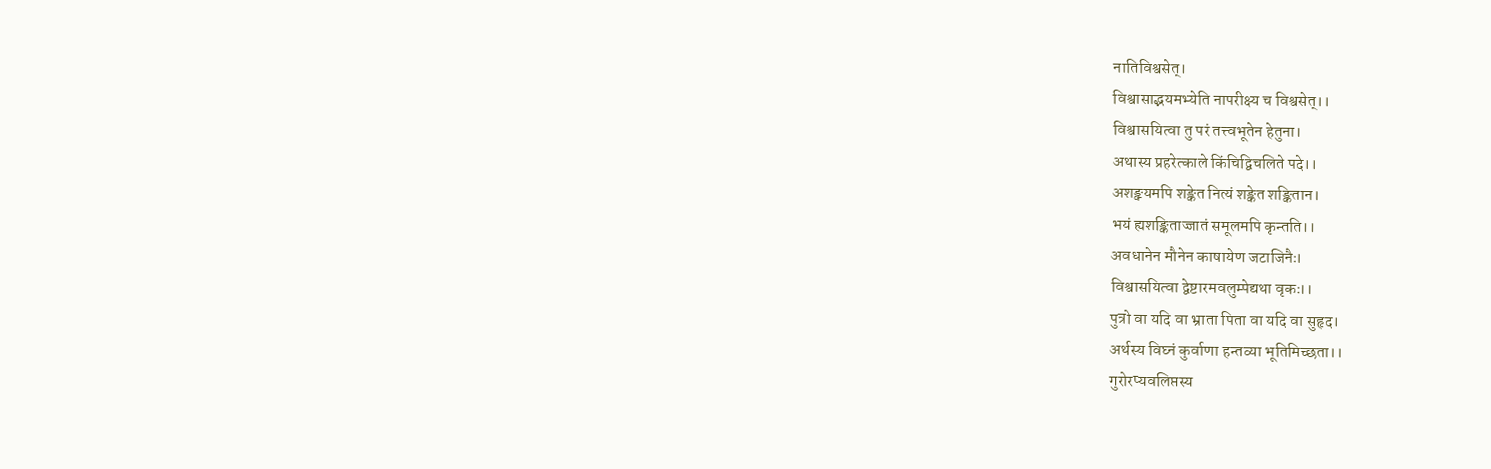नातिविश्वसेत्।
विश्वासाद्भयमभ्येति नापरीक्ष्य च विश्वसेत्।।
विश्वासयित्वा तु परं तत्त्वभूतेन हेतुना।
अथास्य प्रहरेत्काले किंचिद्विचलिते पदे।।
अशङ्क्यमपि शङ्केत नित्यं शङ्केत शङ्कितान।
भयं ह्यशङ्किताज्जातं समूलमपि कृन्तति।।
अवधानेन मौनेन काषायेण जटाजिनैः।
विश्वासयित्वा द्वेष्टारमवलुम्पेद्यथा वृकः।।
पुत्रो वा यदि वा भ्राता पिता वा यदि वा सुहृद।
अर्थस्य विघ्नं कुर्वाणा हन्तव्या भूतिमिच्छता।।
गुरोरप्यवलिप्तस्य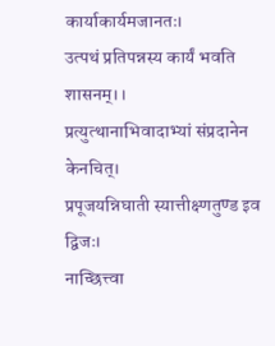कार्याकार्यमजानतः।
उत्पथं प्रतिपन्नस्य कार्यं भवति शासनम्।।
प्रत्युत्थानाभिवादाभ्यां संप्रदानेन केनचित्।
प्रपूजयन्निघाती स्यात्तीक्ष्णतुण्ड इव द्विजः।
नाच्छित्त्वा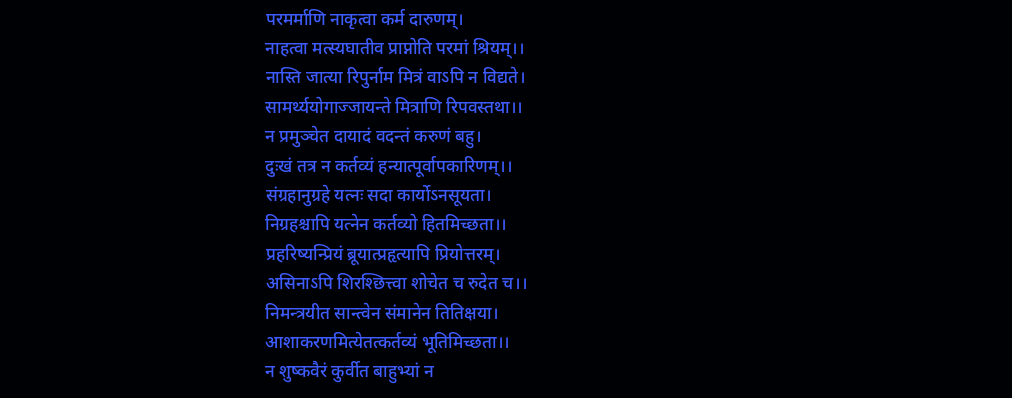परमर्माणि नाकृत्वा कर्म दारुणम्।
नाहत्वा मत्स्यघातीव प्राप्नोति परमां श्रियम्।।
नास्ति जात्या रिपुर्नाम मित्रं वाऽपि न विद्यते।
सामर्थ्ययोगाज्जायन्ते मित्राणि रिपवस्तथा।।
न प्रमुञ्चेत दायादं वदन्तं करुणं बहु।
दुःखं तत्र न कर्तव्यं हन्यात्पूर्वापकारिणम्।।
संग्रहानुग्रहे यत्नः सदा कार्योऽनसूयता।
निग्रहश्चापि यत्नेन कर्तव्यो हितमिच्छता।।
प्रहरिष्यन्प्रियं ब्रूयात्प्रहृत्यापि प्रियोत्तरम्।
असिनाऽपि शिरश्छित्त्वा शोचेत च रुदेत च।।
निमन्त्रयीत सान्त्वेन संमानेन तितिक्षया।
आशाकरणमित्येतत्कर्तव्यं भूतिमिच्छता।।
न शुष्कवैरं कुर्वीत बाहुभ्यां न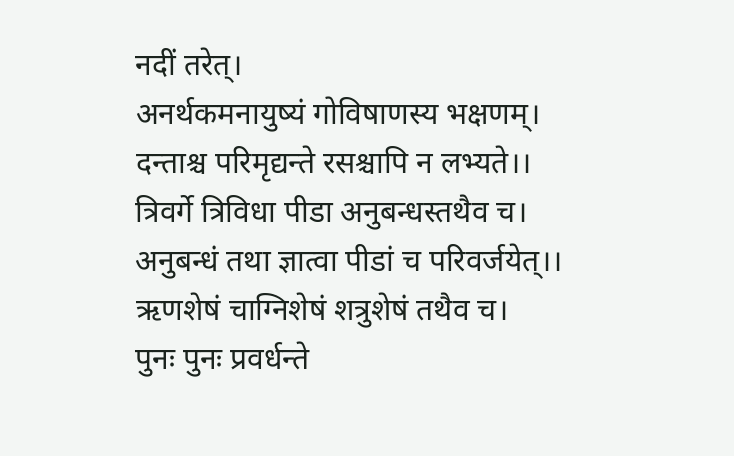नदीं तरेत्।
अनर्थकमनायुष्यं गोविषाणस्य भक्षणम्।
दन्ताश्च परिमृद्यन्ते रसश्चापि न लभ्यते।।
त्रिवर्गे त्रिविधा पीडा अनुबन्धस्तथैव च।
अनुबन्धं तथा ज्ञात्वा पीडां च परिवर्जयेत्।।
ऋणशेषं चाग्निशेषं शत्रुशेषं तथैव च।
पुनः पुनः प्रवर्धन्ते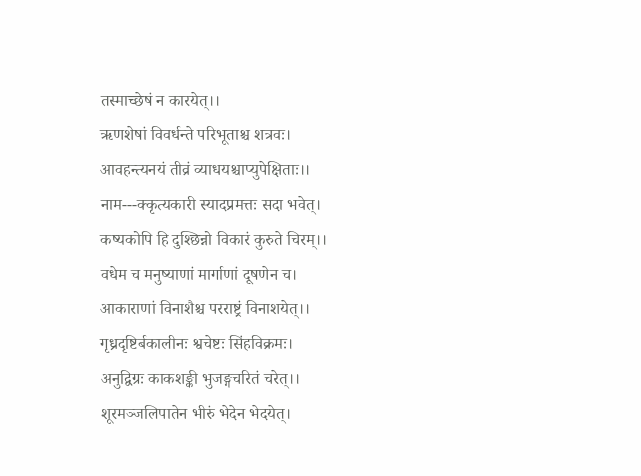तस्माच्छेषं न कारयेत्।।
ऋणशेषां विवर्धन्ते परिभूताश्च शत्रवः।
आवहन्त्यनयं तीव्रं व्याधयश्चाप्युपेक्षिताः।।
नाम---क्कृत्यकारी स्यादप्रमत्तः सदा भवेत्।
कष्यकोपि हि दुश्छिन्नो विकारं कुरुते चिरम्।।
वधेम च मनुष्याणां मार्गाणां दूषणेन च।
आकाराणां विनाशैश्च परराष्ट्रं विनाशयेत्।।
गृध्रदृष्टिर्बकालीनः श्वचेष्टः सिंहविक्रमः।
अनुद्विग्रः काकशङ्की भुजङ्गचरितं चरेत्।।
शूरमञ्जलिपातेन भीरुं भेदेन भेदयेत्।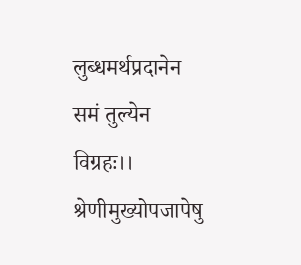लुब्धमर्थप्रदानेन समं तुल्येन विग्रहः।।
श्रेणीमुख्योपजापेषु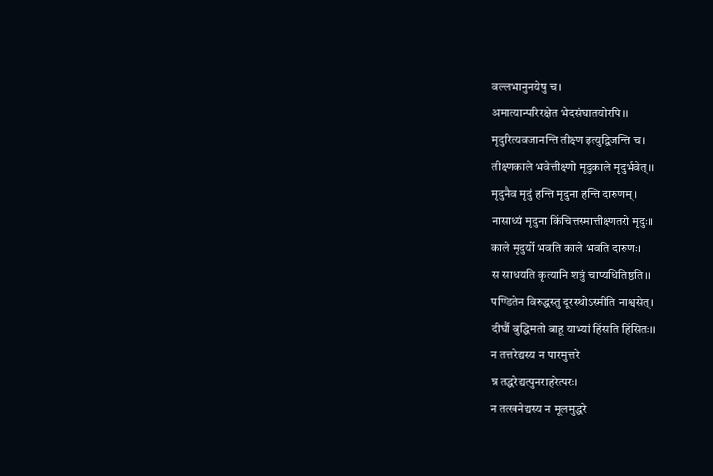वल्लभानुनयेषु च।
अमात्यान्परिरक्षेत भेदसंघातयोरपि।।
मृदुरित्यवजानन्ति तीक्ष्ण इत्युद्विजन्ति च।
तीक्ष्णकाले भवेत्तीक्ष्णो मृदुकाले मृदुर्भवेत्।।
मृदुनैव मृदुं हन्ति मृदुना हन्ति दारुणम्।
नासाध्यं मृदुना किंचित्तस्मात्तीक्ष्णतरो मृदुः।।
काले मृदुर्यो भवति काले भवति दारुणः।
स साधयति कृत्यानि शत्रुं चाप्यधितिष्ठति।।
पण्डितेन विरुद्धस्तु दूरस्थोऽस्मीति नाश्वसेत्।
दीर्घौ बुद्धिमतो बाहू याभ्यां हिंसति हिंसितः।।
न तत्तरेद्यस्य न पारमुत्तरे
न्न तद्धरेद्यत्पुनराहरेत्परः।
न तत्खनेद्यस्य न मूलमुद्धरे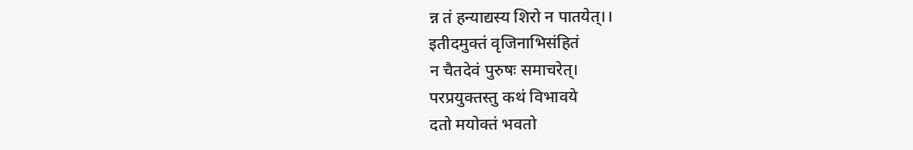न्न तं हन्याद्यस्य शिरो न पातयेत्।।
इतीदमुक्तं वृजिनाभिसंहितं
न चैतदेवं पुरुषः समाचरेत्।
परप्रयुक्तस्तु कथं विभावये
दतो मयोक्तं भवतो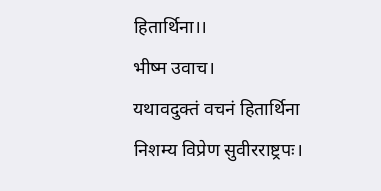हितार्थिना।।
भीष्म उवाच।
यथावदुक्तं वचनं हितार्थिना
निशम्य विप्रेण सुवीरराष्ट्रपः।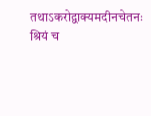तथाऽकरोद्वाक्यमदीनचेतनः
श्रियं च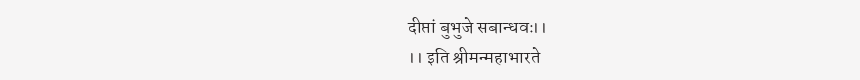दीप्तां बुभुजे सबान्धवः।।
।। इति श्रीमन्महाभारते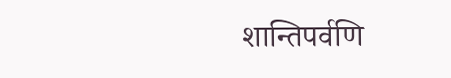शान्तिपर्वणि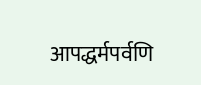आपद्धर्मपर्वणि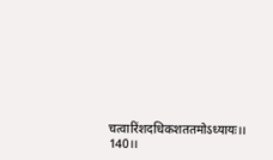चत्वारिंशदधिकशततमोऽध्यायः।। 140।।